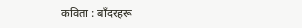कविता : बाँदरहरू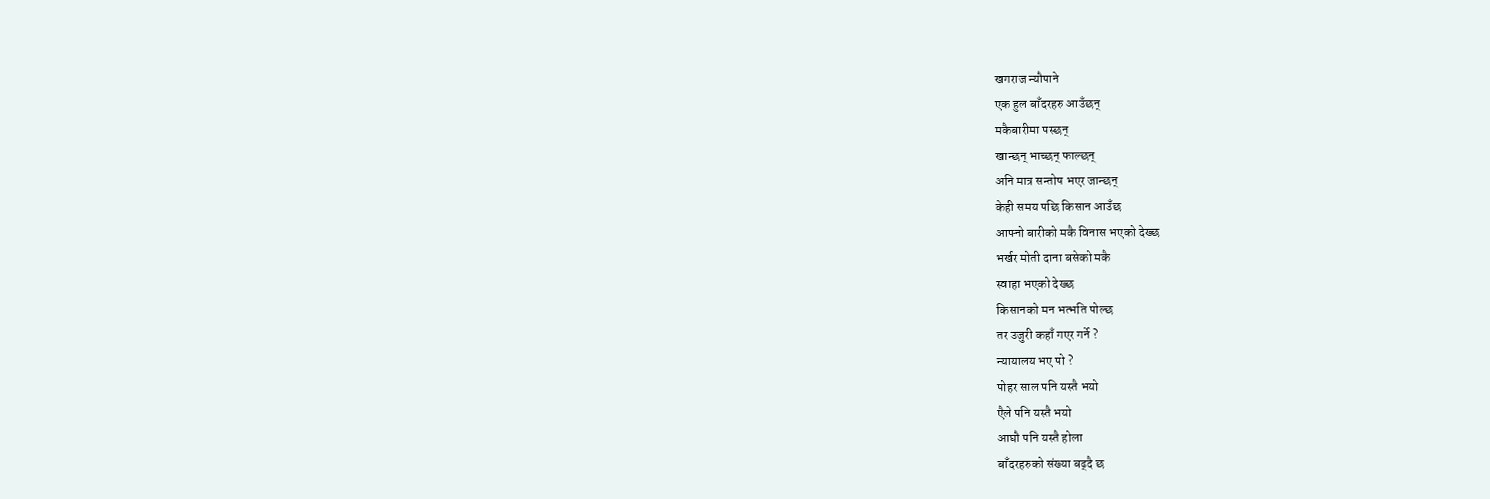खगराज न्यौपाने
एक हुल बाँदरहरु आउँछन्
मकैबारीमा पस्छन्
खान्छन् भाच्छन् फाल्छन्
अनि मात्र सन्तोष भएर जान्छन्
केही समय पछि किसान आउँछ
आफ्नो बारीको मकै विनास भएको देख्छ
भर्खर मोती दाना बसेको मकै
स्वाहा भएको देख्छ
किसानको मन भत्भति पोल्छ
तर उजुरी कहाँ गएर गर्ने ?
न्यायालय भए पो ?
पोहर साल पनि यस्तै भयो
एैले पनि यस्तै भयो
आघौ पनि यस्तै होला
बाँदरहरुको संख्या बढ्दै छ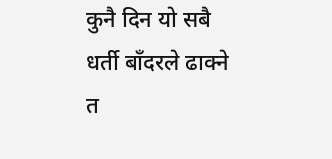कुनै दिन यो सबै धर्ती बाँदरले ढाक्ने त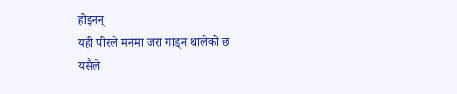होइनन्
यही पीरले मनमा जरा गाड्न थालेको छ
यसैले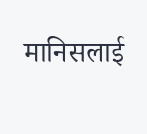मानिसलाई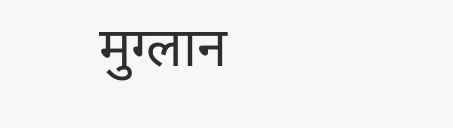मुग्लान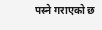पस्ने गराएको छ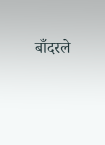बाँदरले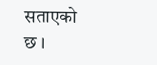सताएको छ ।